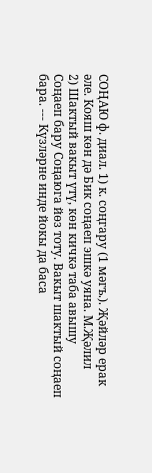СОҢАЮ ф. диал. 1) к. соңгару (1 мәгъ.). Җәйләр ерак әле. Кояш көн дә Бик соңаеп эшкә уяна. М.Җәлил
2) Шактый вакыт үтү, көн кичкә таба авышу
Соңаеп бару Соңаюга йөз тоту. Вакыт шактый соңаеп бара. --- Күзләрне инде йокы да баса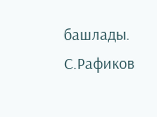башлады. С.Рафиков